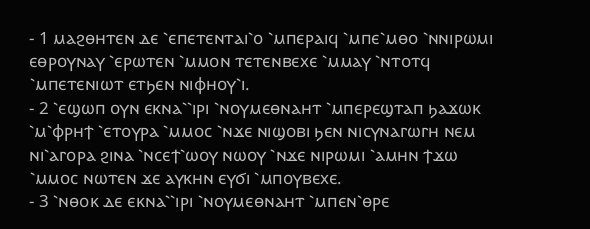- 1 ⲙⲁϩⲑⲏⲧⲉⲛ ⲇⲉ ⳿ⲉⲡⲉⲧⲉⲛⲧⲁⲓ⳿ⲟ ⳿ⲙⲡⲉⲣⲁⲓϥ ⳿ⲙⲡⲉ⳿ⲙⲑⲟ ⳿ⲛⲛⲓⲣⲱⲙⲓ ⲉⲑⲣⲟⲩⲛⲁⲩ ⳿ⲉⲣⲱⲧⲉⲛ ⳿ⲙⲙⲟⲛ ⲧⲉⲧⲉⲛⲃⲉⲭⲉ ⳿ⲙⲙⲁⲩ ⳿ⲛⲧⲟⲧϥ ⳿ⲙⲡⲉⲧⲉⲛⲓⲱⲧ ⲉⲧϧⲉⲛ ⲛⲓⲫⲏⲟⲩ⳿ⲓ.
- 2 ⳿ⲉϣⲱⲡ ⲟⲩⲛ ⲉⲕⲛⲁ⳿⳿ⲓⲣⲓ ⳿ⲛⲟⲩⲙⲉⲑⲛⲁⲏⲧ ⳿ⲙⲡⲉⲣⲉϣⲧⲁⲡ ϧⲁϫⲱⲕ ⳿ⲙ⳿ⲫⲣⲏϯ ⳿ⲉⲧⲟⲩⲣⲁ ⳿ⲙⲙⲟⲥ ⳿ⲛϫⲉ ⲛⲓϣⲟⲃⲓ ϧⲉⲛ ⲛⲓⲥⲩⲛⲁⲅⲱⲅⲏ ⲛⲉⲙ ⲛⲓ⳿ⲁⲅⲟⲣⲁ ϩⲓⲛⲁ ⳿ⲛⲥⲉϯ⳿ⲱⲟⲩ ⲛⲱⲟⲩ ⳿ⲛϫⲉ ⲛⲓⲣⲱⲙⲓ ⳿ⲁⲙⲏⲛ ϯϫⲱ ⳿ⲙⲙⲟⲥ ⲛⲱⲧⲉⲛ ϫⲉ ⲁⲩⲕⲏⲛ ⲉⲩϭⲓ ⳿ⲙⲡⲟⲩⲃⲉⲭⲉ.
- 3 ⳿ⲛⲑⲟⲕ ⲇⲉ ⲉⲕⲛⲁ⳿⳿ⲓⲣⲓ ⳿ⲛⲟⲩⲙⲉⲑⲛⲁⲏⲧ ⳿ⲙⲡⲉⲛ⳿ⲑⲣⲉ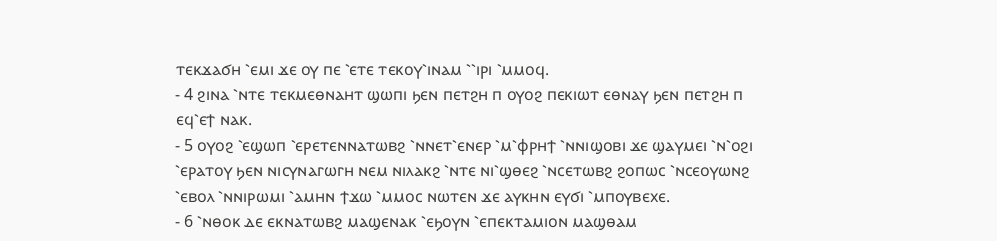ⲧⲉⲕϫⲁϭⲏ ⳿ⲉⲙⲓ ϫⲉ ⲟⲩ ⲡⲉ ⳿ⲉⲧⲉ ⲧⲉⲕⲟⲩ⳿ⲓⲛⲁⲙ ⳿⳿ⲓⲣⲓ ⳿ⲙⲙⲟϥ.
- 4 ϩⲓⲛⲁ ⳿ⲛⲧⲉ ⲧⲉⲕⲙⲉⲑⲛⲁⲏⲧ ϣⲱⲡⲓ ϧⲉⲛ ⲡⲉⲧϩⲏ ⲡ ⲟⲩⲟϩ ⲡⲉⲕⲓⲱⲧ ⲉⲑⲛⲁⲩ ϧⲉⲛ ⲡⲉⲧϩⲏ ⲡ ⲉϥ⳿ⲉϯ ⲛⲁⲕ.
- 5 ⲟⲩⲟϩ ⳿ⲉϣⲱⲡ ⳿ⲉⲣⲉⲧⲉⲛⲛⲁⲧⲱⲃϩ ⳿ⲛⲛⲉⲧ⳿ⲉⲛⲉⲣ ⳿ⲙ⳿ⲫⲣⲏϯ ⳿ⲛⲛⲓϣⲟⲃⲓ ϫⲉ ϣⲁⲩⲙⲉⲓ ⳿ⲛ⳿ⲟϩⲓ ⳿ⲉⲣⲁⲧⲟⲩ ϧⲉⲛ ⲛⲓⲥⲩⲛⲁⲅⲱⲅⲏ ⲛⲉⲙ ⲛⲓⲗⲁⲕϩ ⳿ⲛⲧⲉ ⲛⲓ⳿ϣⲑⲉϩ ⳿ⲛⲥⲉⲧⲱⲃϩ ϩⲟⲡⲱⲥ ⳿ⲛⲥⲉⲟⲩⲱⲛϩ ⳿ⲉⲃⲟⲗ ⳿ⲛⲛⲓⲣⲱⲙⲓ ⳿ⲁⲙⲏⲛ ϯϫⲱ ⳿ⲙⲙⲟⲥ ⲛⲱⲧⲉⲛ ϫⲉ ⲁⲩⲕⲏⲛ ⲉⲩϭⲓ ⳿ⲙⲡⲟⲩⲃⲉⲭⲉ.
- 6 ⳿ⲛⲑⲟⲕ ⲇⲉ ⲉⲕⲛⲁⲧⲱⲃϩ ⲙⲁϣⲉⲛⲁⲕ ⳿ⲉϧⲟⲩⲛ ⳿ⲉⲡⲉⲕⲧⲁⲙⲓⲟⲛ ⲙⲁϣⲑⲁⲙ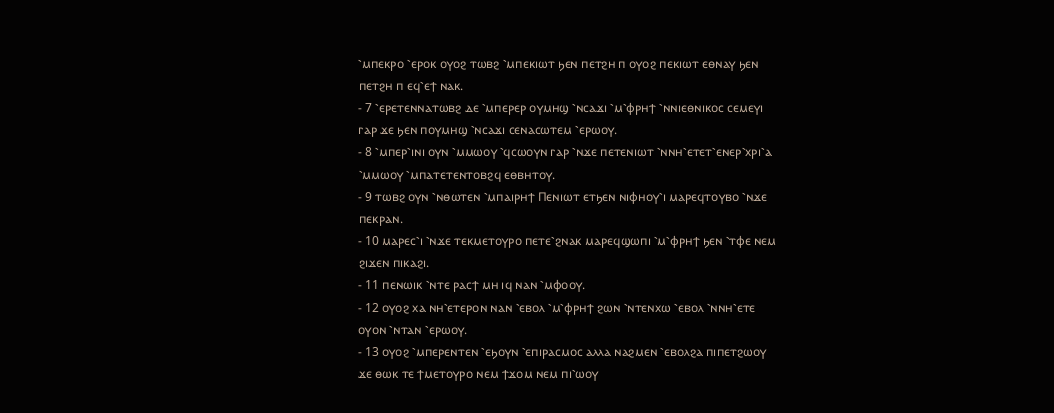⳿ⲙⲡⲉⲕⲣⲟ ⳿ⲉⲣⲟⲕ ⲟⲩⲟϩ ⲧⲱⲃϩ ⳿ⲙⲡⲉⲕⲓⲱⲧ ϧⲉⲛ ⲡⲉⲧϩⲏ ⲡ ⲟⲩⲟϩ ⲡⲉⲕⲓⲱⲧ ⲉⲑⲛⲁⲩ ϧⲉⲛ ⲡⲉⲧϩⲏ ⲡ ⲉϥ⳿ⲉϯ ⲛⲁⲕ.
- 7 ⳿ⲉⲣⲉⲧⲉⲛⲛⲁⲧⲱⲃϩ ⲇⲉ ⳿ⲙⲡⲉⲣⲉⲣ ⲟⲩⲙⲏϣ ⳿ⲛⲥⲁϫⲓ ⳿ⲙ⳿ⲫⲣⲏϯ ⳿ⲛⲛⲓⲉⲑⲛⲓⲕⲟⲥ ⲥⲉⲙⲉⲩⲓ ⲅⲁⲣ ϫⲉ ϧⲉⲛ ⲡⲟⲩⲙⲏϣ ⳿ⲛⲥⲁϫⲓ ⲥⲉⲛⲁⲥⲱⲧⲉⲙ ⳿ⲉⲣⲱⲟⲩ.
- 8 ⳿ⲙⲡⲉⲣ⳿ⲓⲛⲓ ⲟⲩⲛ ⳿ⲙⲙⲱⲟⲩ ⳿ϥⲥⲱⲟⲩⲛ ⲅⲁⲣ ⳿ⲛϫⲉ ⲡⲉⲧⲉⲛⲓⲱⲧ ⳿ⲛⲛⲏ⳿ⲉⲧⲉⲧ⳿ⲉⲛⲉⲣ⳿ⲭⲣⲓ⳿ⲁ ⳿ⲙⲙⲱⲟⲩ ⳿ⲙⲡⲁⲧⲉⲧⲉⲛⲧⲟⲃϩϥ ⲉⲑⲃⲏⲧⲟⲩ.
- 9 ⲧⲱⲃϩ ⲟⲩⲛ ⳿ⲛⲑⲱⲧⲉⲛ ⳿ⲙⲡⲁⲓⲣⲏϯ Ⲡⲉⲛⲓⲱⲧ ⲉⲧϧⲉⲛ ⲛⲓⲫⲏⲟⲩ⳿ⲓ ⲙⲁⲣⲉϥⲧⲟⲩⲃⲟ ⳿ⲛϫⲉ ⲡⲉⲕⲣⲁⲛ.
- 10 ⲙⲁⲣⲉⲥ⳿ⲓ ⳿ⲛϫⲉ ⲧⲉⲕⲙⲉⲧⲟⲩⲣⲟ ⲡⲉⲧⲉ⳿ϩⲛⲁⲕ ⲙⲁⲣⲉϥϣⲱⲡⲓ ⳿ⲙ⳿ⲫⲣⲏϯ ϧⲉⲛ ⳿ⲧⲫⲉ ⲛⲉⲙ ϩⲓϫⲉⲛ ⲡⲓⲕⲁϩⲓ.
- 11 ⲡⲉⲛⲱⲓⲕ ⳿ⲛⲧⲉ ⲣⲁⲥϯ ⲙⲏ ⲓϥ ⲛⲁⲛ ⳿ⲙⲫⲟⲟⲩ.
- 12 ⲟⲩⲟϩ ⲭⲁ ⲛⲏ⳿ⲉⲧⲉⲣⲟⲛ ⲛⲁⲛ ⳿ⲉⲃⲟⲗ ⳿ⲙ⳿ⲫⲣⲏϯ ϩⲱⲛ ⳿ⲛⲧⲉⲛⲭⲱ ⳿ⲉⲃⲟⲗ ⳿ⲛⲛⲏ⳿ⲉⲧⲉ ⲟⲩⲟⲛ ⳿ⲛⲧⲁⲛ ⳿ⲉⲣⲱⲟⲩ.
- 13 ⲟⲩⲟϩ ⳿ⲙⲡⲉⲣⲉⲛⲧⲉⲛ ⳿ⲉϧⲟⲩⲛ ⳿ⲉⲡⲓⲣⲁⲥⲙⲟⲥ ⲁⲗⲗⲁ ⲛⲁϩⲙⲉⲛ ⳿ⲉⲃⲟⲗϩⲁ ⲡⲓⲡⲉⲧϩⲱⲟⲩ ϫⲉ ⲑⲱⲕ ⲧⲉ ϯⲙⲉⲧⲟⲩⲣⲟ ⲛⲉⲙ ϯϫⲟⲙ ⲛⲉⲙ ⲡⲓ⳿ⲱⲟⲩ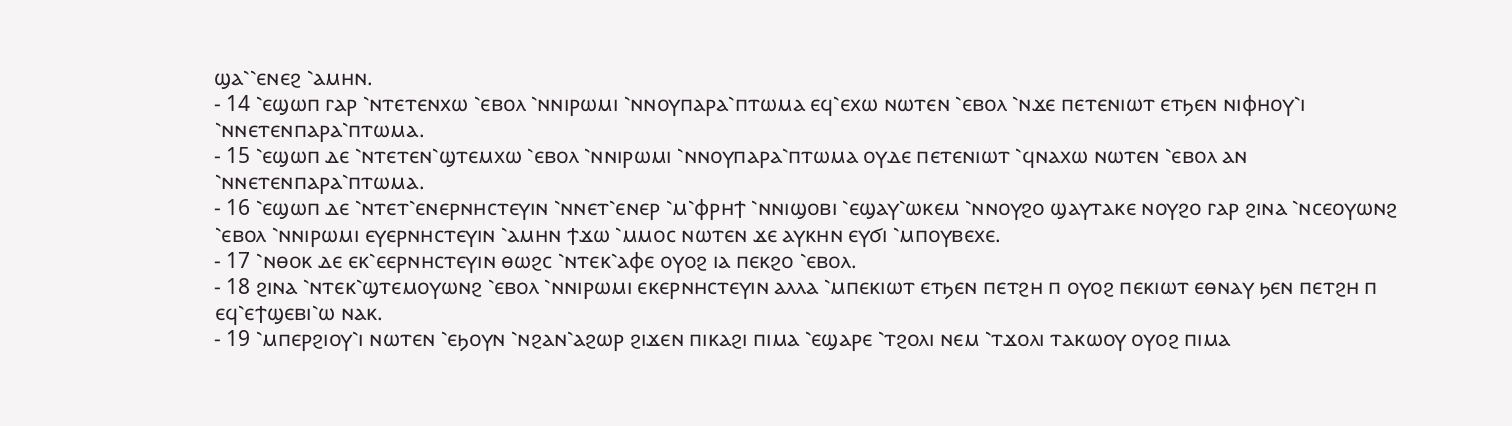ϣⲁ⳿⳿ⲉⲛⲉϩ ⳿ⲁⲙⲏⲛ.
- 14 ⳿ⲉϣⲱⲡ ⲅⲁⲣ ⳿ⲛⲧⲉⲧⲉⲛⲭⲱ ⳿ⲉⲃⲟⲗ ⳿ⲛⲛⲓⲣⲱⲙⲓ ⳿ⲛⲛⲟⲩⲡⲁⲣⲁ⳿ⲡⲧⲱⲙⲁ ⲉϥ⳿ⲉⲭⲱ ⲛⲱⲧⲉⲛ ⳿ⲉⲃⲟⲗ ⳿ⲛϫⲉ ⲡⲉⲧⲉⲛⲓⲱⲧ ⲉⲧϧⲉⲛ ⲛⲓⲫⲏⲟⲩ⳿ⲓ ⳿ⲛⲛⲉⲧⲉⲛⲡⲁⲣⲁ⳿ⲡⲧⲱⲙⲁ.
- 15 ⳿ⲉϣⲱⲡ ⲇⲉ ⳿ⲛⲧⲉⲧⲉⲛ⳿ϣⲧⲉⲙⲭⲱ ⳿ⲉⲃⲟⲗ ⳿ⲛⲛⲓⲣⲱⲙⲓ ⳿ⲛⲛⲟⲩⲡⲁⲣⲁ⳿ⲡⲧⲱⲙⲁ ⲟⲩⲇⲉ ⲡⲉⲧⲉⲛⲓⲱⲧ ⳿ϥⲛⲁⲭⲱ ⲛⲱⲧⲉⲛ ⳿ⲉⲃⲟⲗ ⲁⲛ ⳿ⲛⲛⲉⲧⲉⲛⲡⲁⲣⲁ⳿ⲡⲧⲱⲙⲁ.
- 16 ⳿ⲉϣⲱⲡ ⲇⲉ ⳿ⲛⲧⲉⲧ⳿ⲉⲛⲉⲣⲛⲏⲥⲧⲉⲩⲓⲛ ⳿ⲛⲛⲉⲧ⳿ⲉⲛⲉⲣ ⳿ⲙ⳿ⲫⲣⲏϯ ⳿ⲛⲛⲓϣⲟⲃⲓ ⳿ⲉϣⲁⲩ⳿ⲱⲕⲉⲙ ⳿ⲛⲛⲟⲩϩⲟ ϣⲁⲩⲧⲁⲕⲉ ⲛⲟⲩϩⲟ ⲅⲁⲣ ϩⲓⲛⲁ ⳿ⲛⲥⲉⲟⲩⲱⲛϩ ⳿ⲉⲃⲟⲗ ⳿ⲛⲛⲓⲣⲱⲙⲓ ⲉⲩⲉⲣⲛⲏⲥⲧⲉⲩⲓⲛ ⳿ⲁⲙⲏⲛ ϯϫⲱ ⳿ⲙⲙⲟⲥ ⲛⲱⲧⲉⲛ ϫⲉ ⲁⲩⲕⲏⲛ ⲉⲩϭⲓ ⳿ⲙⲡⲟⲩⲃⲉⲭⲉ.
- 17 ⳿ⲛⲑⲟⲕ ⲇⲉ ⲉⲕ⳿ⲉⲉⲣⲛⲏⲥⲧⲉⲩⲓⲛ ⲑⲱϩⲥ ⳿ⲛⲧⲉⲕ⳿ⲁⲫⲉ ⲟⲩⲟϩ ⲓⲁ ⲡⲉⲕϩⲟ ⳿ⲉⲃⲟⲗ.
- 18 ϩⲓⲛⲁ ⳿ⲛⲧⲉⲕ⳿ϣⲧⲉⲙⲟⲩⲱⲛϩ ⳿ⲉⲃⲟⲗ ⳿ⲛⲛⲓⲣⲱⲙⲓ ⲉⲕⲉⲣⲛⲏⲥⲧⲉⲩⲓⲛ ⲁⲗⲗⲁ ⳿ⲙⲡⲉⲕⲓⲱⲧ ⲉⲧϧⲉⲛ ⲡⲉⲧϩⲏ ⲡ ⲟⲩⲟϩ ⲡⲉⲕⲓⲱⲧ ⲉⲑⲛⲁⲩ ϧⲉⲛ ⲡⲉⲧϩⲏ ⲡ ⲉϥ⳿ⲉϯϣⲉⲃⲓ⳿ⲱ ⲛⲁⲕ.
- 19 ⳿ⲙⲡⲉⲣϩⲓⲟⲩ⳿ⲓ ⲛⲱⲧⲉⲛ ⳿ⲉϧⲟⲩⲛ ⳿ⲛϩⲁⲛ⳿ⲁϩⲱⲣ ϩⲓϫⲉⲛ ⲡⲓⲕⲁϩⲓ ⲡⲓⲙⲁ ⳿ⲉϣⲁⲣⲉ ⳿ⲧϩⲟⲗⲓ ⲛⲉⲙ ⳿ⲧϫⲟⲗⲓ ⲧⲁⲕⲱⲟⲩ ⲟⲩⲟϩ ⲡⲓⲙⲁ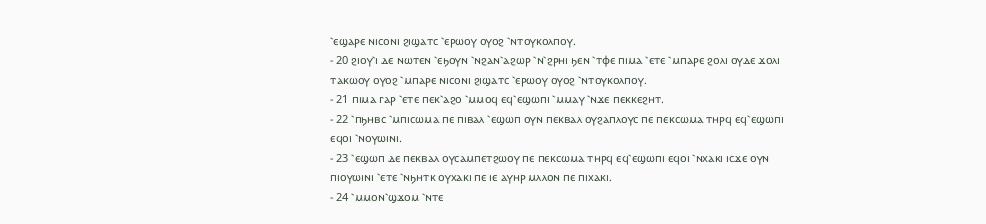⳿ⲉϣⲁⲣⲉ ⲛⲓⲥⲟⲛⲓ ϩⲓϣⲁⲧⲥ ⳿ⲉⲣⲱⲟⲩ ⲟⲩⲟϩ ⳿ⲛⲧⲟⲩⲕⲟⲗⲡⲟⲩ.
- 20 ϩⲓⲟⲩ⳿ⲓ ⲇⲉ ⲛⲱⲧⲉⲛ ⳿ⲉϧⲟⲩⲛ ⳿ⲛϩⲁⲛ⳿ⲁϩⲱⲣ ⳿ⲛ⳿ϩⲣⲏⲓ ϧⲉⲛ ⳿ⲧⲫⲉ ⲡⲓⲙⲁ ⳿ⲉⲧⲉ ⳿ⲙⲡⲁⲣⲉ ϩⲟⲗⲓ ⲟⲩⲇⲉ ϫⲟⲗⲓ ⲧⲁⲕⲱⲟⲩ ⲟⲩⲟϩ ⳿ⲙⲡⲁⲣⲉ ⲛⲓⲥⲟⲛⲓ ϩⲓϣⲁⲧⲥ ⳿ⲉⲣⲱⲟⲩ ⲟⲩⲟϩ ⳿ⲛⲧⲟⲩⲕⲟⲗⲡⲟⲩ.
- 21 ⲡⲓⲙⲁ ⲅⲁⲣ ⳿ⲉⲧⲉ ⲡⲉⲕ⳿ⲁϩⲟ ⳿ⲙⲙⲟϥ ⲉϥ⳿ⲉϣⲱⲡⲓ ⳿ⲙⲙⲁⲩ ⳿ⲛϫⲉ ⲡⲉⲕⲕⲉϩⲏⲧ.
- 22 ⳿ⲡϧⲏⲃⲥ ⳿ⲙⲡⲓⲥⲱⲙⲁ ⲡⲉ ⲡⲓⲃⲁⲗ ⳿ⲉϣⲱⲡ ⲟⲩⲛ ⲡⲉⲕⲃⲁⲗ ⲟⲩϩⲁⲡⲗⲟⲩⲥ ⲡⲉ ⲡⲉⲕⲥⲱⲙⲁ ⲧⲏⲣϥ ⲉϥ⳿ⲉϣⲱⲡⲓ ⲉϥⲟⲓ ⳿ⲛⲟⲩⲱⲓⲛⲓ.
- 23 ⳿ⲉϣⲱⲡ ⲇⲉ ⲡⲉⲕⲃⲁⲗ ⲟⲩⲥⲁⲙⲡⲉⲧϩⲱⲟⲩ ⲡⲉ ⲡⲉⲕⲥⲱⲙⲁ ⲧⲏⲣϥ ⲉϥ⳿ⲉϣⲱⲡⲓ ⲉϥⲟⲓ ⳿ⲛⲭⲁⲕⲓ ⲓⲥϫⲉ ⲟⲩⲛ ⲡⲓⲟⲩⲱⲓⲛⲓ ⳿ⲉⲧⲉ ⳿ⲛϧⲏⲧⲕ ⲟⲩⲭⲁⲕⲓ ⲡⲉ ⲓⲉ ⲁⲩⲏⲣ ⲙⲗⲗⲟⲛ ⲡⲉ ⲡⲓⲭⲁⲕⲓ.
- 24 ⳿ⲙⲙⲟⲛ⳿ϣϫⲟⲙ ⳿ⲛⲧⲉ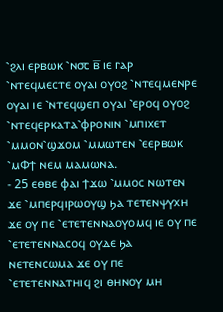⳿ϩⲗⲓ ⲉⲣⲃⲱⲕ ⳿ⲛ⳪ ⲃ̅ ⲓⲉ ⲅⲁⲣ ⳿ⲛⲧⲉϥⲙⲉⲥⲧⲉ ⲟⲩⲁⲓ ⲟⲩⲟϩ ⳿ⲛⲧⲉϥⲙⲉⲛⲣⲉ ⲟⲩⲁⲓ ⲓⲉ ⳿ⲛⲧⲉϥϣⲉⲡ ⲟⲩⲁⲓ ⳿ⲉⲣⲟϥ ⲟⲩⲟϩ ⳿ⲛⲧⲉϥⲉⲣⲕⲁⲧⲁ⳿ⲫⲣⲟⲛⲓⲛ ⳿ⲙⲡⲓⲭⲉⲧ ⳿ⲙⲙⲟⲛ⳿ϣϫⲟⲙ ⳿ⲙⲙⲱⲧⲉⲛ ⳿ⲉⲉⲣⲃⲱⲕ ⳿ⲙⲪϯ ⲛⲉⲙ ⲙⲁⲙⲱⲛⲁ.
- 25 ⲉⲑⲃⲉ ⲫⲁⲓ ϯϫⲱ ⳿ⲙⲙⲟⲥ ⲛⲱⲧⲉⲛ ϫⲉ ⳿ⲙⲡⲉⲣϥⲓⲣⲱⲟⲩϣ ϧⲁ ⲧⲉⲧⲉⲛⲯⲩⲭⲏ ϫⲉ ⲟⲩ ⲡⲉ ⳿ⲉⲧⲉⲧⲉⲛⲛⲁⲟⲩⲟⲙϥ ⲓⲉ ⲟⲩ ⲡⲉ ⳿ⲉⲧⲉⲧⲉⲛⲛⲁⲥⲟϥ ⲟⲩⲇⲉ ϧⲁ ⲛⲉⲧⲉⲛⲥⲱⲙⲁ ϫⲉ ⲟⲩ ⲡⲉ ⳿ⲉⲧⲉⲧⲉⲛⲛⲁⲧⲏⲓϥ ϩⲓ ⲑⲏⲛⲟⲩ ⲙⲏ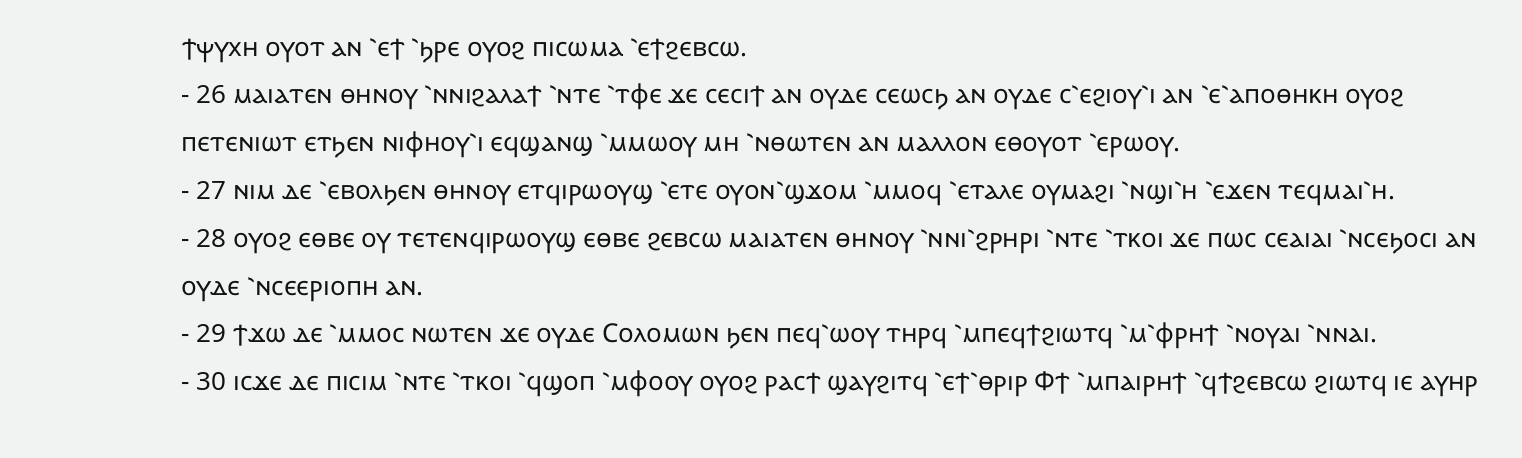ϯⲯⲩⲭⲏ ⲟⲩⲟⲧ ⲁⲛ ⳿ⲉϯ ⳿ϧⲣⲉ ⲟⲩⲟϩ ⲡⲓⲥⲱⲙⲁ ⳿ⲉϯϩⲉⲃⲥⲱ.
- 26 ⲙⲁⲓⲁⲧⲉⲛ ⲑⲏⲛⲟⲩ ⳿ⲛⲛⲓϩⲁⲗⲁϯ ⳿ⲛⲧⲉ ⳿ⲧⲫⲉ ϫⲉ ⲥⲉⲥⲓϯ ⲁⲛ ⲟⲩⲇⲉ ⲥⲉⲱⲥϧ ⲁⲛ ⲟⲩⲇⲉ ⲥ⳿ⲉϩⲓⲟⲩ⳿ⲓ ⲁⲛ ⳿ⲉ⳿ⲁⲡⲟⲑⲏⲕⲏ ⲟⲩⲟϩ ⲡⲉⲧⲉⲛⲓⲱⲧ ⲉⲧϧⲉⲛ ⲛⲓⲫⲏⲟⲩ⳿ⲓ ⲉϥϣⲁⲛϣ ⳿ⲙⲙⲱⲟⲩ ⲙⲏ ⳿ⲛⲑⲱⲧⲉⲛ ⲁⲛ ⲙⲁⲗⲗⲟⲛ ⲉⲑⲟⲩⲟⲧ ⳿ⲉⲣⲱⲟⲩ.
- 27 ⲛⲓⲙ ⲇⲉ ⳿ⲉⲃⲟⲗϧⲉⲛ ⲑⲏⲛⲟⲩ ⲉⲧϥⲓⲣⲱⲟⲩϣ ⳿ⲉⲧⲉ ⲟⲩⲟⲛ⳿ϣϫⲟⲙ ⳿ⲙⲙⲟϥ ⳿ⲉⲧⲁⲗⲉ ⲟⲩⲙⲁϩⲓ ⳿ⲛϣⲓ⳿ⲏ ⳿ⲉϫⲉⲛ ⲧⲉϥⲙⲁⲓ⳿ⲏ.
- 28 ⲟⲩⲟϩ ⲉⲑⲃⲉ ⲟⲩ ⲧⲉⲧⲉⲛϥⲓⲣⲱⲟⲩϣ ⲉⲑⲃⲉ ϩⲉⲃⲥⲱ ⲙⲁⲓⲁⲧⲉⲛ ⲑⲏⲛⲟⲩ ⳿ⲛⲛⲓ⳿ϩⲣⲏⲣⲓ ⳿ⲛⲧⲉ ⳿ⲧⲕⲟⲓ ϫⲉ ⲡⲱⲥ ⲥⲉⲁⲓⲁⲓ ⳿ⲛⲥⲉϧⲟⲥⲓ ⲁⲛ ⲟⲩⲇⲉ ⳿ⲛⲥⲉⲉⲣⲓⲟⲡⲏ ⲁⲛ.
- 29 ϯϫⲱ ⲇⲉ ⳿ⲙⲙⲟⲥ ⲛⲱⲧⲉⲛ ϫⲉ ⲟⲩⲇⲉ Ⲥⲟⲗⲟⲙⲱⲛ ϧⲉⲛ ⲡⲉϥ⳿ⲱⲟⲩ ⲧⲏⲣϥ ⳿ⲙⲡⲉϥϯϩⲓⲱⲧϥ ⳿ⲙ⳿ⲫⲣⲏϯ ⳿ⲛⲟⲩⲁⲓ ⳿ⲛⲛⲁⲓ.
- 30 ⲓⲥϫⲉ ⲇⲉ ⲡⲓⲥⲓⲙ ⳿ⲛⲧⲉ ⳿ⲧⲕⲟⲓ ⳿ϥϣⲟⲡ ⳿ⲙⲫⲟⲟⲩ ⲟⲩⲟϩ ⲣⲁⲥϯ ϣⲁⲩϩⲓⲧϥ ⳿ⲉϯ⳿ⲑⲣⲓⲣ Ⲫϯ ⳿ⲙⲡⲁⲓⲣⲏϯ ⳿ϥϯϩⲉⲃⲥⲱ ϩⲓⲱⲧϥ ⲓⲉ ⲁⲩⲏⲣ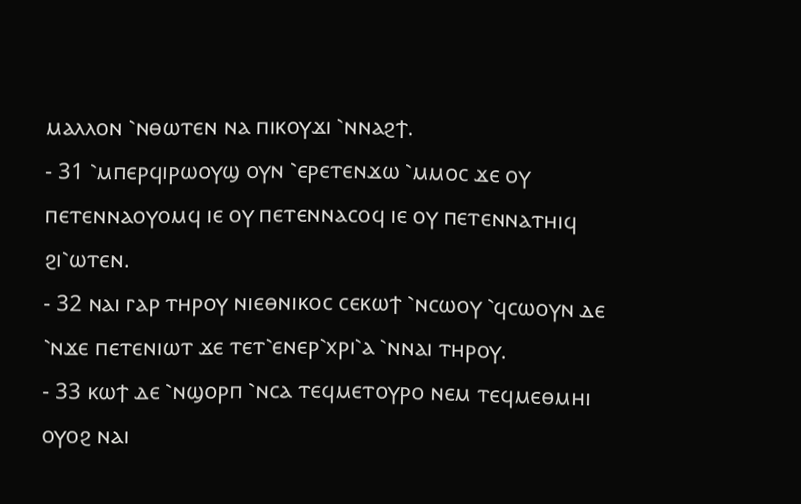ⲙⲁⲗⲗⲟⲛ ⳿ⲛⲑⲱⲧⲉⲛ ⲛⲁ ⲡⲓⲕⲟⲩϫⲓ ⳿ⲛⲛⲁϩϯ.
- 31 ⳿ⲙⲡⲉⲣϥⲓⲣⲱⲟⲩϣ ⲟⲩⲛ ⳿ⲉⲣⲉⲧⲉⲛϫⲱ ⳿ⲙⲙⲟⲥ ϫⲉ ⲟⲩ ⲡⲉⲧⲉⲛⲛⲁⲟⲩⲟⲙϥ ⲓⲉ ⲟⲩ ⲡⲉⲧⲉⲛⲛⲁⲥⲟϥ ⲓⲉ ⲟⲩ ⲡⲉⲧⲉⲛⲛⲁⲧⲏⲓϥ ϩⲓ⳿ⲱⲧⲉⲛ.
- 32 ⲛⲁⲓ ⲅⲁⲣ ⲧⲏⲣⲟⲩ ⲛⲓⲉⲑⲛⲓⲕⲟⲥ ⲥⲉⲕⲱϯ ⳿ⲛⲥⲱⲟⲩ ⳿ϥⲥⲱⲟⲩⲛ ⲇⲉ ⳿ⲛϫⲉ ⲡⲉⲧⲉⲛⲓⲱⲧ ϫⲉ ⲧⲉⲧ⳿ⲉⲛⲉⲣ⳿ⲭⲣⲓ⳿ⲁ ⳿ⲛⲛⲁⲓ ⲧⲏⲣⲟⲩ.
- 33 ⲕⲱϯ ⲇⲉ ⳿ⲛϣⲟⲣⲡ ⳿ⲛⲥⲁ ⲧⲉϥⲙⲉⲧⲟⲩⲣⲟ ⲛⲉⲙ ⲧⲉϥⲙⲉⲑⲙⲏⲓ ⲟⲩⲟϩ ⲛⲁⲓ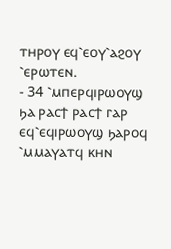ⲧⲏⲣⲟⲩ ⲉϥ⳿ⲉⲟⲩ⳿ⲁϩⲟⲩ ⳿ⲉⲣⲱⲧⲉⲛ.
- 34 ⳿ⲙⲡⲉⲣϥⲓⲣⲱⲟⲩϣ ϧⲁ ⲣⲁⲥϯ ⲣⲁⲥϯ ⲅⲁⲣ ⲉϥ⳿ⲉϥⲓⲣⲱⲟⲩϣ ϧⲁⲣⲟϥ ⳿ⲙⲙⲁⲩⲁⲧϥ ⲕⲏⲛ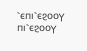⳿ⲉⲡⲓ⳿ⲉϩⲟⲟⲩ ⲡⲓ⳿ⲉϩⲟⲟⲩ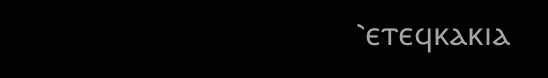⳿ⲉⲧⲉϥⲕⲁⲕⲓⲁ